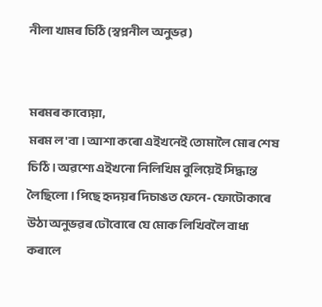নীলা খামৰ চিঠি (স্বপ্ননীল অনুভৱ)


মৰমৰ কাব্যেয়া,
মৰম ল'বা । আশা কৰো এইখনেই তোমালৈ মোৰ শেষ চিঠি । অৱশ্যে এইখনো নিলিখিম বুলিয়েই সিদ্ধান্ত লৈছিলো । পিছে হৃদয়ৰ দিচাঙত ফেনে- ফোটোকাৰে উঠা অনুভৱৰ ঢৌবোৰে যে মোক লিখিবলৈ বাধ্য কৰালে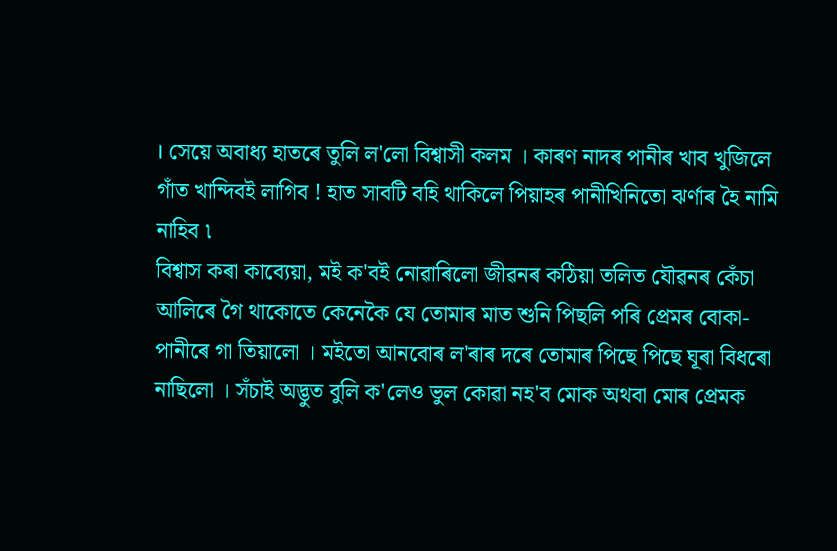। সেয়ে অবাধ্য হাতৰে তুলি ল'লো বিশ্বাসী কলম । কাৰণ নাদৰ পানীৰ খাব খুজিলে গাঁত খান্দিবই লাগিব ! হাত সাবটি বহি থাকিলে পিয়াহৰ পানীখিনিতো ঝৰ্ণাৰ হৈ নামি নাহিব ৷
বিশ্বাস কৰা কাব্যেয়া, মই ক'বই নোৱাৰিলো জীৱনৰ কঠিয়া তলিত যৌৱনৰ কেঁচা আলিৰে গৈ থাকোতে কেনেকৈ যে তোমাৰ মাত শুনি পিছলি পৰি প্ৰেমৰ বোকা- পানীৰে গা তিয়ালো । মইতো আনবোৰ ল'ৰাৰ দৰে তোমাৰ পিছে পিছে ঘূৰা বিধৰো নাছিলো । সঁচাই অদ্ভুত বুলি ক'লেও ভুল কোৱা নহ'ব মোক অথবা মোৰ প্ৰেমক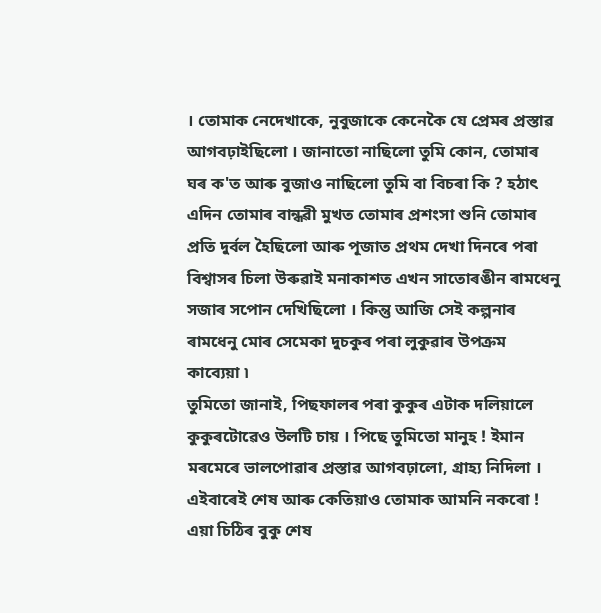। তোমাক নেদেখাকে, নুবুজাকে কেনেকৈ যে প্ৰেমৰ প্ৰস্তাৱ আগবঢ়াইছিলো । জানাতো নাছিলো তুমি কোন, তোমাৰ ঘৰ ক'ত আৰু বুজাও নাছিলো তুমি বা বিচৰা কি ? হঠাৎ এদিন তোমাৰ বান্ধৱী মুখত তোমাৰ প্ৰশংসা শুনি তোমাৰ প্ৰতি দুৰ্বল হৈছিলো আৰু পূজাত প্ৰথম দেখা দিনৰে পৰা বিশ্বাসৰ চিলা উৰুৱাই মনাকাশত এখন সাতোৰঙীন ৰামধেনু সজাৰ সপোন দেখিছিলো । কিন্তু আজি সেই কল্পনাৰ ৰামধেনু মোৰ সেমেকা দুচকুৰ পৰা লুকুৱাৰ উপক্ৰম কাব্যেয়া ৷
তুমিতো জানাই, পিছফালৰ পৰা কুকুৰ এটাক দলিয়ালে কুকুৰটোৱেও উলটি চায় । পিছে তুমিতো মানুহ ! ইমান মৰমেৰে ভালপোৱাৰ প্ৰস্তাৱ আগবঢ়ালো, গ্ৰাহ্য নিদিলা । এইবাৰেই শেষ আৰু কেতিয়াও তোমাক আমনি নকৰো ! এয়া চিঠিৰ বুকু শেষ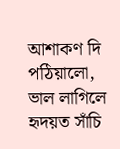আশাকণ দি পঠিয়ালো, ভাল লাগিলে হৃদয়ত সাঁচি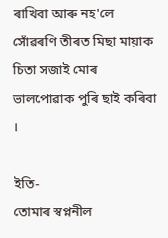ৰাখিবা আৰু নহ'লে সোঁৱৰণি তীৰত মিছা মায়াক চিতা সজাই মোৰ ভালপোৱাক পুৰি ছাই কৰিবা ।

ইতি-
তোমাৰ স্বপ্ননীল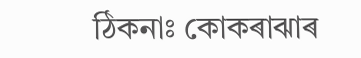ঠিকনাঃ কোকৰাঝাৰ